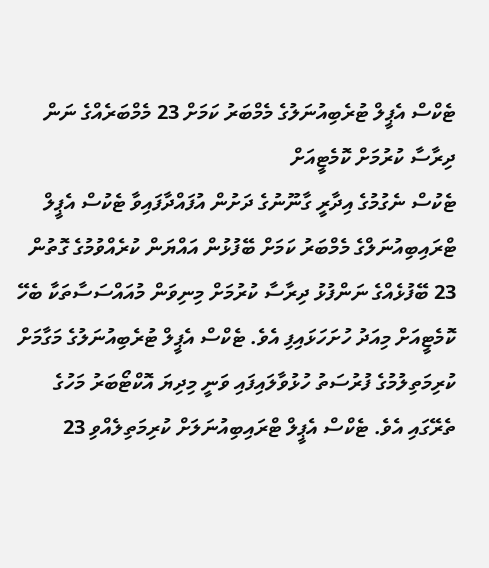ޓެކްސް އެޕީލް ޓުރެބިއުނަލުގެ މެމްބަރު ކަމަށް 23 މެމްބަރެއްގެ ނަން ދިރާސާ ކުރުމަށް ކޮމެޓީއަށް
ޓެކުސް ނެގުމުގެ އިދާރީ ގާނޫނުގެ ދަށުން އުފައްދާފައިވާ ޓެކުސް އެޕީލް ޓްރައިބިއުނަލްގެ މެމްބަރު ކަމަށް ބޭފުޅުން އައްޔަން ކުރެއްވުމުގެ ގޮތުން 23 ބޭފުޅެއްގެ ނަންފުޅު ދިރާސާ ކުރުމަށް މިނިވަން މުއައްސަސާތަކާ ބެހޭ ކޮމެޓީއަށް މިއަދު ހުށަހަޅައިފި އެވެ. ޓެކްސް އެޕީލް ޓުރެބިއުނަލުގެ މަގާމަށް ކުރިމަތިލުމުގެ ފުރުސަތު ހުޅުވާލައިފައި ވަނީ މިދިޔަ އޮކްޓޯބަރު މަހުގެ ތެރޭގައި އެވެ. ޓެކްސް އެޕީލް ޓްރައިބިއުނަލަށް ކުރިމަތިލެއްވި 23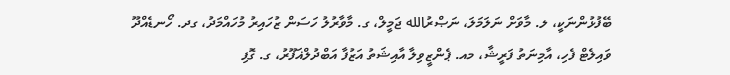ބޭފުޅުންނަކީ، ލ. މާވަށް ނަލަމަލަ، ނަޞްރުالله ޖަމީލް، ގ. މާވާރުލު ހަސަން ޒުހައިރު މުހައްމަދު، ގދ. ހޯނޑެއްދޫ ވައިލެޓް ފެހި، އާމިނަތު ފަރީޝާ، މއ. ޕެންޒީވިލާ އާއިޝަތު އަޒުފާ އަބްދުލްޣަފޫރު، ގ. ގޮފި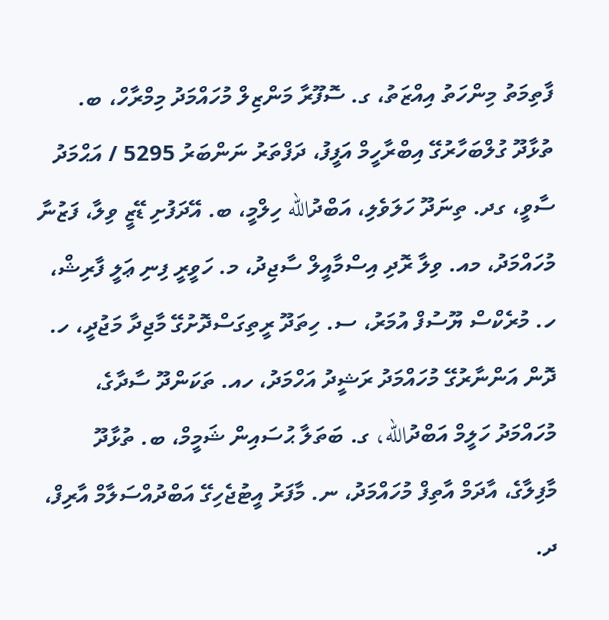ފާތިމަތު މިންހަތު އިއްޒަތު، ގ. ސޮފޫރާ މަންޒިލް މުހައްމަދު މިމްރާހް، ބ. ތުޅާދޫ ގުލްބަހާރުގޭ އިބްރާހީމް އަފީފު، ދަފްތަރު ނަންބަރު 5295 / އަޙްމަދު ސާވީ، ގދ. ތިނަދޫ ހަލަވެލި، އަބްދުالله ހިލްމީ، ބ. އޭދަފުށި ޑޭޒީ ވިލާ، ފަޒުނާ މުހައްމަދު، މއ. ވިލާ ރޮދި އިސްމާއީލް ސާޖިދު، މ. ހަވީރީ ފިނި ޢަލީ ފާރިޝް، ހ. މުރެކްސް ޔޫސުފް އުމަރު، ސ. ހިތަދޫ ރީތިގަސްދޮށުގޭ މާޖިދާ މަޖުދީ، ހ. ދޮން އަންނާރުގޭ މުހައްމަދު ރަޝީދު އަހްމަދު، ހއ. ތަކަންދޫ ސާދާގެ، މުހައްމަދު ހަލީމް އަބްދުالله، ގ. ބަތަލާ ޙުސައިން ޝަމީމް، ބ. ތުޅާދޫ މާފިލާގެ، އާދަމް އާތިފް މުހައްމަދު، ނ. މާފަރު އީޓުޖެހިގޭ އަބްދުއްސަލާމް އާރިފް، ދ.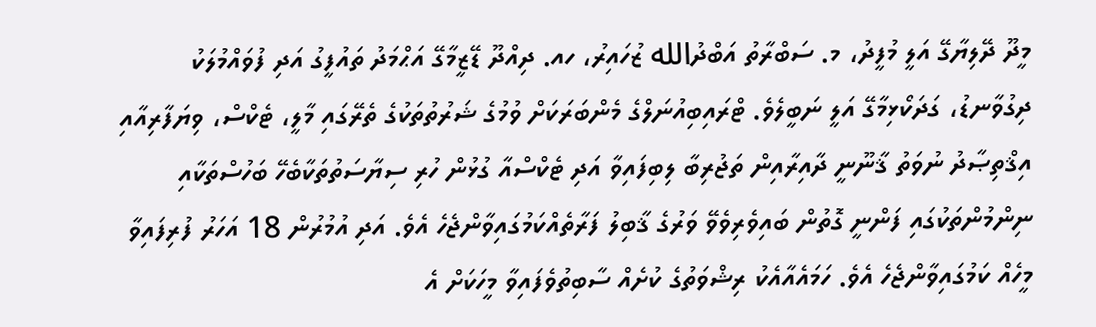މީދޫ ދޭލިޔާގޭ އަލީ މުފީދު، މ. ސަބްރާތު އަބްދުالله ޒުހައިރު، ހއ. ދިއްދޫ ޑޭޒީމާގޭ އަޙްމަދު ތައުފީގު އަދި ފުވައްމުލަކު ދިގުވާނޑު، ގަދަކޯޅިމާގޭ އަލީ ނަބީލެވެ. ޓްރައިބިއުނަލްގެ މެންބަރަކަށް ވުމުގެ ޝަރުތުތަކުގެ ތެރޭގައި މާލީ، ޓެކްސް، ވިޔަފާރިއާއި އިޤްތިޞާދު ނުވަތު ޤާނޫނީ ދާއިރާއިން ތަޖުރިބާ ލިބިފައިވާ އަދި ޓެކްސްއާ ގުޅުން ހުރި ސިޔާސަތުތަކާބެހޭ ބަހުސްތަކާއި ނިންމުންތަކުގައި ފަންނީ ގޮތުން ބައިވެރިވެވޭ ވަރުގެ ޤާބިލު ފަރާތެއްކަމުގައިވާންޖެހެ އެވެ. އަދި އުމުރުން 18 އަހަރު ފުރިފައިވާ މީހެއް ކަމުގައިވާންޖެހެ އެވެ. ހަމައެއާއެކު ރިޝްވަތުގެ ކުށެއް ސާބިތުވެފައިވާ މީހަކަށް އެ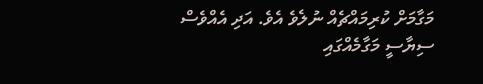މަގާމަށް ކުރިމައްޗެއް ނުލެވެ އެވެ. އަދި އެއްވެސް ސިޔާސީ މަގާމެއްގައި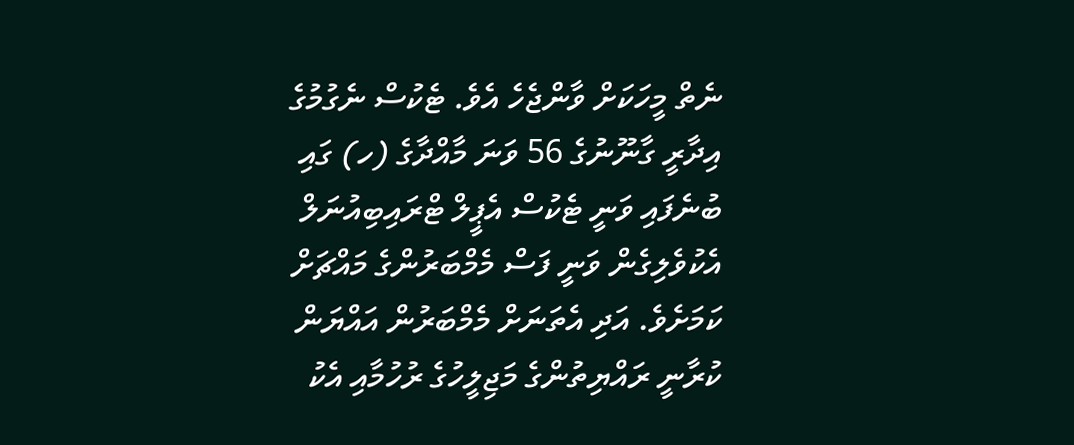ނެތް މީހަކަށް ވާންޖެހެ އެވެ. ޓެކުސް ނެގުމުގެ އިދާރީ ގާނޫނުގެ 56 ވަނަ މާއްދާގެ (ހ) ގައި ބުނެފައި ވަނީ ޓެކުސް އެޕީލް ޓްރައިބިއުނަލް އެކުވެލިގެން ވަނީ ފަސް މެމްބަރުންގެ މައްޗަށް ކަމަށެވެ. އަދި އެތަނަށް މެމްބަރުން އައްޔަން ކުރާނީ ރައްޔިތުންގެ މަޖިލީހުގެ ރުހުމާއި އެކު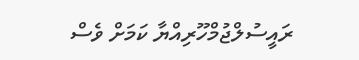ރައީސުލްޖުމްހޫރިއްޔާ ކަމަށް ވެސް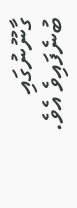ގާނޫނުގައި ބުނެފައިވެ އެވެ.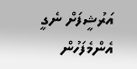އަރުޝީފަށް ނެގީ
އެންމެފަހުން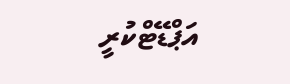އަޕްޑޭޓްކުރީ